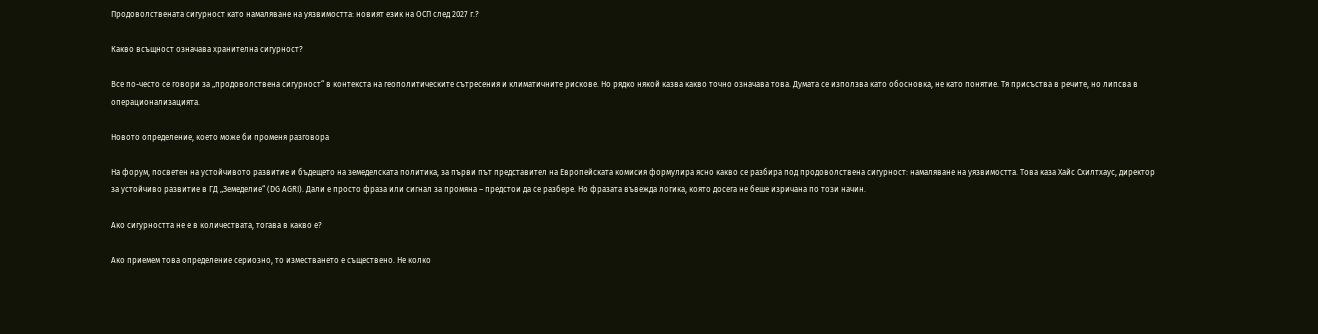Продоволствената сигурност като намаляване на уязвимостта: новият език на ОСП след 2027 г.?

Какво всъщност означава хранителна сигурност?

Все по-често се говори за „продоволствена сигурност“ в контекста на геополитическите сътресения и климатичните рискове. Но рядко някой казва какво точно означава това. Думата се използва като обосновка, не като понятие. Тя присъства в речите, но липсва в операционализацията.

Новото определение, което може би променя разговора

На форум, посветен на устойчивото развитие и бъдещето на земеделската политика, за първи път представител на Европейската комисия формулира ясно какво се разбира под продоволствена сигурност: намаляване на уязвимостта. Това каза Хайс Схилтхаус, директор за устойчиво развитие в ГД „Земеделие“ (DG AGRI). Дали е просто фраза или сигнал за промяна – предстои да се разбере. Но фразата въвежда логика, която досега не беше изричана по този начин.

Ако сигурността не е в количествата, тогава в какво е?

Ако приемем това определение сериозно, то изместването е съществено. Не колко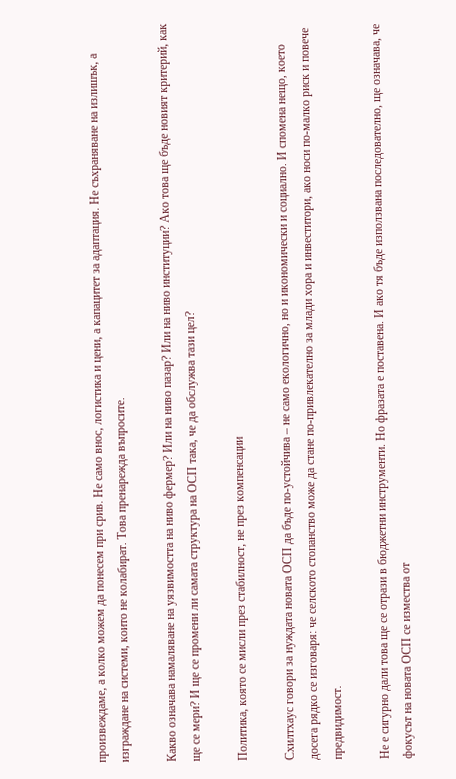произвеждаме, а колко можем да понесем при срив. Не само внос, логистика и цени, а капацитет за адаптация. Не съхраняване на излишък, а изграждане на системи, които не колабират. Това пренарежда въпросите.

Какво означава намаляване на уязвимостта на ниво фермер? Или на ниво пазар? Или на ниво институции? Ако това ще бъде новият критерий, как ще се мери? И ще се промени ли самата структура на ОСП така, че да обслужва тази цел?

Политика, която се мисли през стабилност, не през компенсации

Схилтхаус говори за нуждата новата ОСП да бъде по-устойчива – не само екологично, но и икономически и социално. И спомена нещо, което досега рядко се изговаря: че селското стопанство може да стане по-привлекателно за млади хора и инвеститори, ако носи по-малко риск и повече предвидимост.

Не е сигурно дали това ще се отрази в бюджетни инструменти. Но фразата е поставена. И ако тя бъде използвана последователно, ще означава, че фокусът на новата ОСП се измества от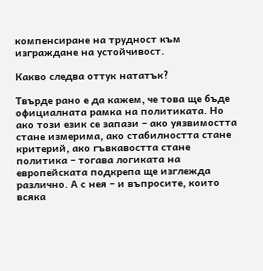компенсиране на трудност към изграждане на устойчивост.

Какво следва оттук нататък?

Твърде рано е да кажем, че това ще бъде официалната рамка на политиката. Но ако този език се запази – ако уязвимостта стане измерима, ако стабилността стане критерий, ако гъвкавостта стане политика – тогава логиката на европейската подкрепа ще изглежда различно. А с нея – и въпросите, които всяка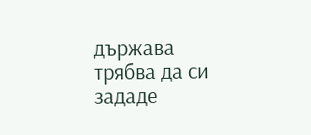държава трябва да си зададе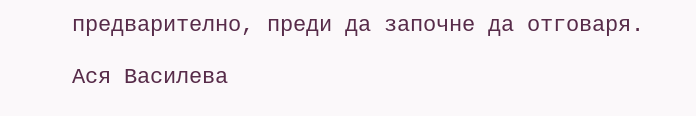предварително, преди да започне да отговаря.

Ася Василева